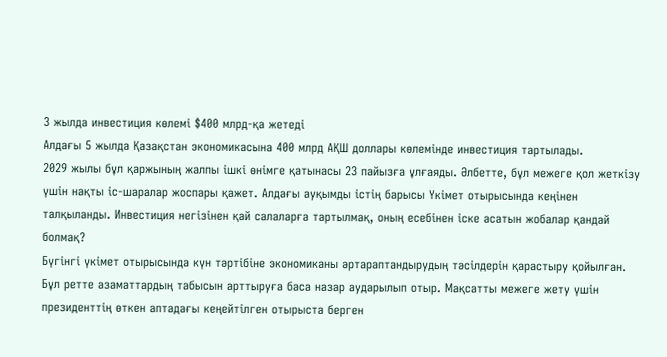3 жылда инвестиция көлемі $400 млрд-қа жетеді
Алдағы 5 жылда Қазақстан экономикасына 400 млрд АҚШ доллары көлемінде инвестиция тартылады.
2029 жылы бұл қаржының жалпы ішкі өнімге қатынасы 23 пайызға ұлғаяды. Әлбетте, бұл межеге қол жеткізу үшін нақты іс-шаралар жоспары қажет. Алдағы ауқымды істің барысы Үкімет отырысында кеңінен талқыланды. Инвестиция негізінен қай салаларға тартылмақ, оның есебінен іске асатын жобалар қандай болмақ?
Бүгінгі үкімет отырысында күн тәртібіне экономиканы әртараптандырудың тәсілдерін қарастыру қойылған. Бұл ретте азаматтардың табысын арттыруға баса назар аударылып отыр. Мақсатты межеге жету үшін президенттің өткен аптадағы кеңейтілген отырыста берген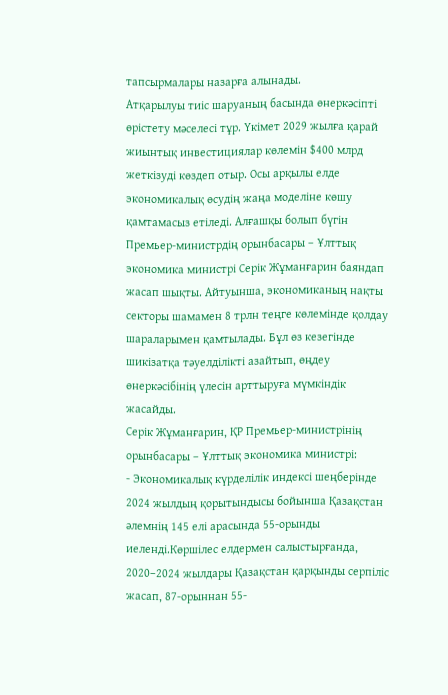тапсырмалары назарға алынады.
Атқарылуы тиіс шаруаның басында өнеркәсіпті өрістету мәселесі тұр. Үкімет 2029 жылға қарай жиынтық инвестициялар көлемін $400 млрд жеткізуді көздеп отыр. Осы арқылы елде экономикалық өсудің жаңа моделіне көшу қамтамасыз етіледі. Алғашқы болып бүгін Премьер-министрдің орынбасары – Ұлттық экономика министрі Серік Жұманғарин баяндап жасап шықты. Айтуынша, экономиканың нақты секторы шамамен 8 трлн теңге көлемінде қолдау шараларымен қамтылады. Бұл өз кезегінде шикізатқа тәуелділікті азайтып, өңдеу өнеркәсібінің үлесін арттыруға мүмкіндік жасайды.
Серік Жұманғарин, ҚР Премьер-министрінің орынбасары – Ұлттық экономика министрі:
- Экономикалық күрделілік индексі шеңберінде 2024 жылдың қорытындысы бойынша Қазақстан әлемнің 145 елі арасында 55-орынды иеленді.Көршілес елдермен салыстырғанда, 2020–2024 жылдары Қазақстан қарқынды серпіліс жасап, 87-орыннан 55-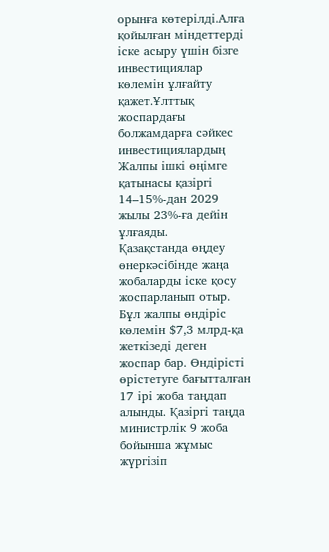орынға көтерілді.Алға қойылған міндеттерді іске асыру үшін бізге инвестициялар көлемін ұлғайту қажет.Ұлттық жоспардағы болжамдарға сәйкес инвестициялардың Жалпы ішкі өңімге қатынасы қазіргі 14–15%-дан 2029 жылы 23%-ға дейін ұлғаяды.
Қазақстанда өңдеу өнеркәсібінде жаңа жобаларды іске қосу жоспарланып отыр. Бұл жалпы өндіріс көлемін $7,3 млрд-қа жеткізеді деген жоспар бар. Өндірісті өрістетуге бағытталған 17 ірі жоба таңдап алынды. Қазіргі таңда министрлік 9 жоба бойынша жұмыс жүргізіп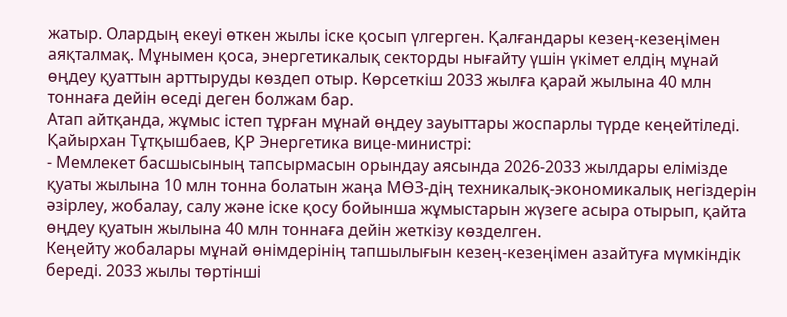жатыр. Олардың екеуі өткен жылы іске қосып үлгерген. Қалғандары кезең-кезеңімен аяқталмақ. Мұнымен қоса, энергетикалық секторды нығайту үшін үкімет елдің мұнай өңдеу қуаттын арттыруды көздеп отыр. Көрсеткіш 2033 жылға қарай жылына 40 млн тоннаға дейін өседі деген болжам бар.
Атап айтқанда, жұмыс істеп тұрған мұнай өңдеу зауыттары жоспарлы түрде кеңейтіледі.
Қайырхан Тұтқышбаев, ҚР Энергетика вице-министрі:
- Мемлекет басшысының тапсырмасын орындау аясында 2026-2033 жылдары елімізде қуаты жылына 10 млн тонна болатын жаңа МӨЗ-дің техникалық-экономикалық негіздерін әзірлеу, жобалау, салу және іске қосу бойынша жұмыстарын жүзеге асыра отырып, қайта өңдеу қуатын жылына 40 млн тоннаға дейін жеткізу көзделген.
Кеңейту жобалары мұнай өнімдерінің тапшылығын кезең-кезеңімен азайтуға мүмкіндік береді. 2033 жылы төртінші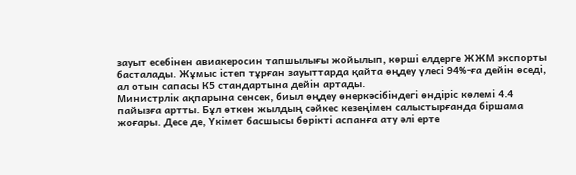зауыт есебінен авиакеросин тапшылығы жойылып, көрші елдерге ЖЖМ экспорты басталады. Жұмыс істеп тұрған зауыттарда қайта өңдеу үлесі 94%-ға дейін өседі, ал отын сапасы К5 стандартына дейін артады.
Министрлік ақпарына сенсек, биыл өңдеу өнеркәсібіндегі өндіріс көлемі 4.4 пайызға артты. Бұл өткен жылдың сәйкес кезеңімен салыстырғанда біршама жоғары. Десе де, Үкімет басшысы бөрікті аспанға ату әлі ерте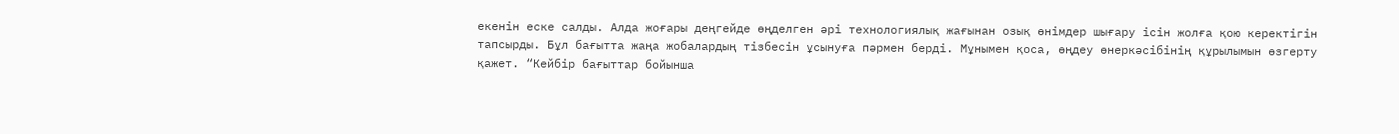екенін еске салды. Алда жоғары деңгейде өңделген әрі технологиялық жағынан озық өнімдер шығару ісін жолға қою керектігін тапсырды. Бұл бағытта жаңа жобалардың тізбесін ұсынуға пәрмен берді. Мұнымен қоса, өңдеу өнеркәсібінің құрылымын өзгерту қажет. “Кейбір бағыттар бойынша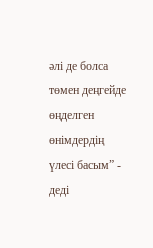әлі де болса төмен деңгейде өңделген өнімдердің үлесі басым” - деді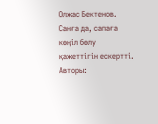Олжас Бектенов. Санға да, сапаға көңіл бөлу қажеттігін ескертті.
Авторы: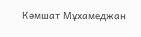Кәмшат Мұхамеджан